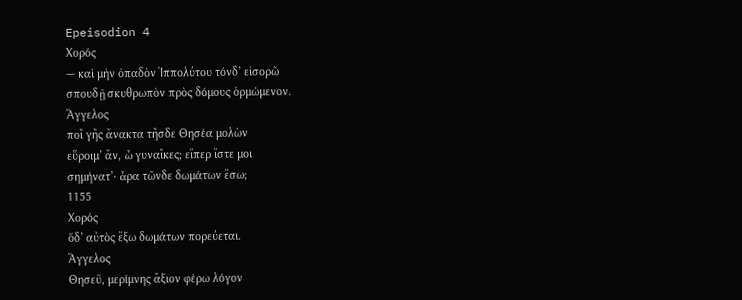Epeisodion 4
Χορός
— καὶ μὴν ὀπαδὸν Ἱππολύτου τόνδ’ εἰσορῶ
σπουδῇ σκυθρωπὸν πρὸς δόμους ὁρμώμενον.
Ἄγγελος
ποῖ γῆς ἄνακτα τῆσδε Θησέα μολὼν
εὕροιμ’ ἄν, ὦ γυναῖκες; εἴπερ ἴστε μοι
σημήνατ’· ἆρα τῶνδε δωμάτων ἔσω;
1155
Χορός
ὅδ’ αὐτὸς ἔξω δωμάτων πορεύεται.
Ἄγγελος
Θησεῦ, μερίμνης ἄξιον φέρω λόγον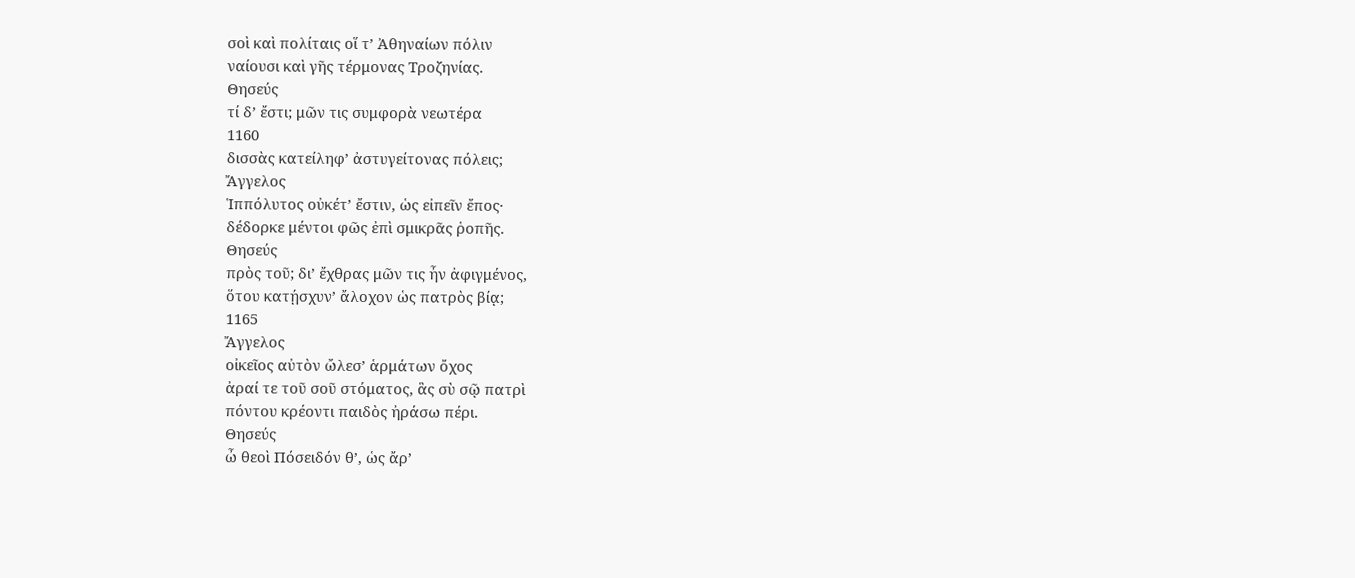σοὶ καὶ πολίταις οἵ τ’ Ἀθηναίων πόλιν
ναίουσι καὶ γῆς τέρμονας Τροζηνίας.
Θησεύς
τί δ’ ἔστι; μῶν τις συμφορὰ νεωτέρα
1160
δισσὰς κατείληφ’ ἀστυγείτονας πόλεις;
Ἄγγελος
Ἱππόλυτος οὐκέτ’ ἔστιν, ὡς εἰπεῖν ἔπος·
δέδορκε μέντοι φῶς ἐπὶ σμικρᾶς ῥοπῆς.
Θησεύς
πρὸς τοῦ; δι’ ἔχθρας μῶν τις ἦν ἀφιγμένος,
ὅτου κατῄσχυν’ ἄλοχον ὡς πατρὸς βίᾳ;
1165
Ἄγγελος
οἰκεῖος αὐτὸν ὤλεσ’ ἁρμάτων ὄχος
ἀραί τε τοῦ σοῦ στόματος, ἃς σὺ σῷ πατρὶ
πόντου κρέοντι παιδὸς ἠράσω πέρι.
Θησεύς
ὦ θεοὶ Πόσειδόν θ’, ὡς ἄρ’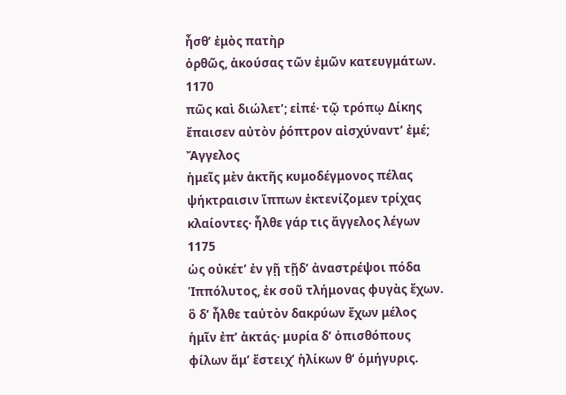ἦσθ’ ἐμὸς πατὴρ
ὀρθῶς, ἀκούσας τῶν ἐμῶν κατευγμάτων.
1170
πῶς καὶ διώλετ’; εἰπέ· τῷ τρόπῳ Δίκης
ἔπαισεν αὐτὸν ῥόπτρον αἰσχύναντ’ ἐμέ;
Ἄγγελος
ἡμεῖς μὲν ἀκτῆς κυμοδέγμονος πέλας
ψήκτραισιν ἵππων ἐκτενίζομεν τρίχας
κλαίοντες· ἦλθε γάρ τις ἄγγελος λέγων
1175
ὡς οὐκέτ’ ἐν γῇ τῇδ’ ἀναστρέψοι πόδα
Ἱππόλυτος, ἐκ σοῦ τλήμονας φυγὰς ἔχων.
ὃ δ’ ἦλθε ταὐτὸν δακρύων ἔχων μέλος
ἡμῖν ἐπ’ ἀκτάς· μυρία δ’ ὀπισθόπους
φίλων ἅμ’ ἔστειχ’ ἡλίκων θ’ ὁμήγυρις.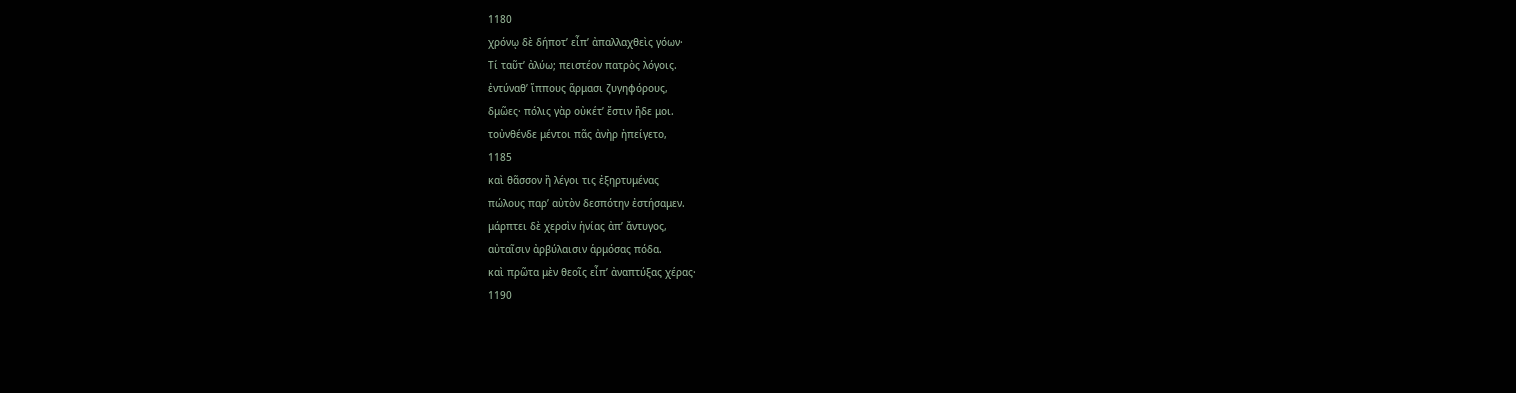1180
χρόνῳ δὲ δήποτ’ εἶπ’ ἀπαλλαχθεὶς γόων·
Τί ταῦτ’ ἀλύω; πειστέον πατρὸς λόγοις.
ἐντύναθ’ ἵππους ἅρμασι ζυγηφόρους,
δμῶες· πόλις γὰρ οὐκέτ’ ἔστιν ἥδε μοι.
τοὐνθένδε μέντοι πᾶς ἀνὴρ ἠπείγετο,
1185
καὶ θᾶσσον ἢ λέγοι τις ἐξηρτυμένας
πώλους παρ’ αὐτὸν δεσπότην ἐστήσαμεν.
μάρπτει δὲ χερσὶν ἡνίας ἀπ’ ἄντυγος,
αὐταῖσιν ἀρβύλαισιν ἁρμόσας πόδα.
καὶ πρῶτα μὲν θεοῖς εἶπ’ ἀναπτύξας χέρας·
1190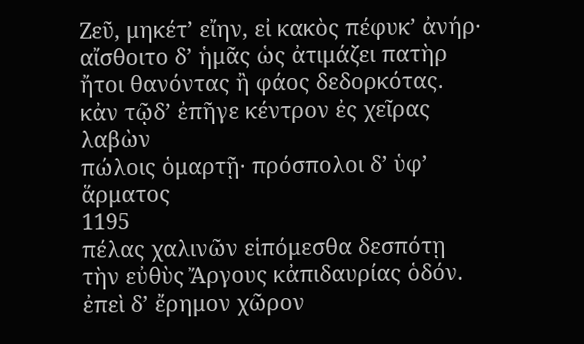Ζεῦ, μηκέτ’ εἴην, εἰ κακὸς πέφυκ’ ἀνήρ·
αἴσθοιτο δ’ ἡμᾶς ὡς ἀτιμάζει πατὴρ
ἤτοι θανόντας ἢ φάος δεδορκότας.
κἀν τῷδ’ ἐπῆγε κέντρον ἐς χεῖρας λαβὼν
πώλοις ὁμαρτῇ· πρόσπολοι δ’ ὑφ’ ἅρματος
1195
πέλας χαλινῶν εἱπόμεσθα δεσπότῃ
τὴν εὐθὺς Ἄργους κἀπιδαυρίας ὁδόν.
ἐπεὶ δ’ ἔρημον χῶρον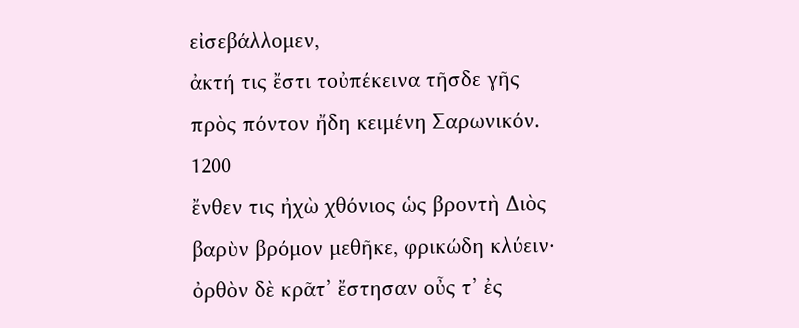εἰσεβάλλομεν,
ἀκτή τις ἔστι τοὐπέκεινα τῆσδε γῆς
πρὸς πόντον ἤδη κειμένη Σαρωνικόν.
1200
ἔνθεν τις ἠχὼ χθόνιος ὡς βροντὴ Διὸς
βαρὺν βρόμον μεθῆκε, φρικώδη κλύειν·
ὀρθὸν δὲ κρᾶτ’ ἔστησαν οὖς τ’ ἐς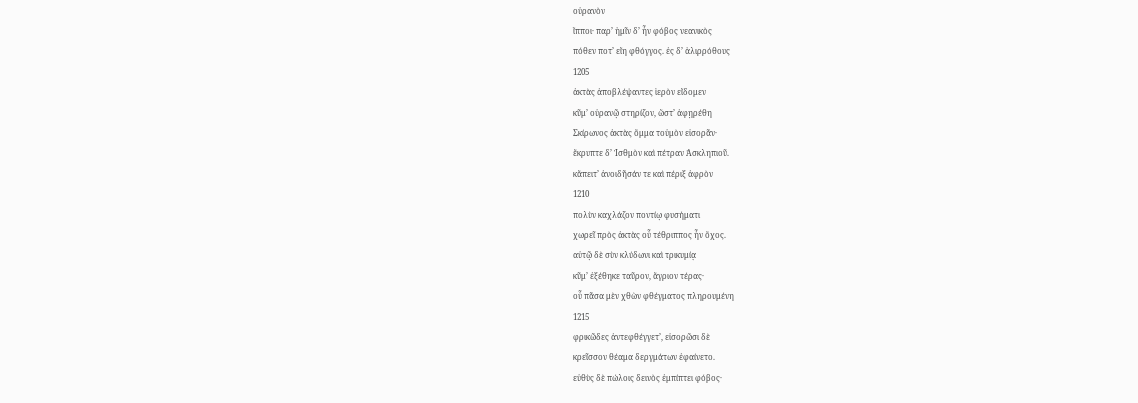οὐρανὸν
ἵπποι· παρ’ ἡμῖν δ’ ἦν φόβος νεανικὸς
πόθεν ποτ’ εἴη φθόγγος. ἐς δ’ ἁλιρρόθους
1205
ἀκτὰς ἀποβλέψαντες ἱερὸν εἴδομεν
κῦμ’ οὐρανῷ στηρίζον, ὥστ’ ἀφῃρέθη
Σκίρωνος ἀκτὰς ὄμμα τοὐμὸν εἰσορᾶν·
ἔκρυπτε δ’ Ἰσθμὸν καὶ πέτραν Ἀσκληπιοῦ.
κἄπειτ’ ἀνοιδῆσάν τε καὶ πέριξ ἀφρὸν
1210
πολὺν καχλάζον ποντίῳ φυσήματι
χωρεῖ πρὸς ἀκτὰς οὗ τέθριππος ἦν ὄχος.
αὐτῷ δὲ σὺν κλύδωνι καὶ τρικυμίᾳ
κῦμ’ ἐξέθηκε ταῦρον, ἄγριον τέρας·
οὗ πᾶσα μὲν χθὼν φθέγματος πληρουμένη
1215
φρικῶδες ἀντεφθέγγετ’, εἰσορῶσι δὲ
κρεῖσσον θέαμα δεργμάτων ἐφαίνετο.
εὐθὺς δὲ πώλοις δεινὸς ἐμπίπτει φόβος·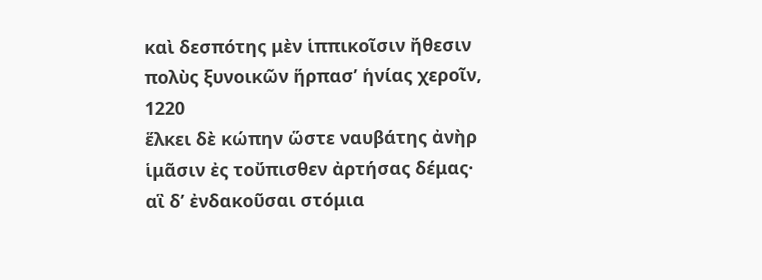καὶ δεσπότης μὲν ἱππικοῖσιν ἤθεσιν
πολὺς ξυνοικῶν ἥρπασ’ ἡνίας χεροῖν,
1220
ἕλκει δὲ κώπην ὥστε ναυβάτης ἀνὴρ
ἱμᾶσιν ἐς τοὔπισθεν ἀρτήσας δέμας·
αἳ δ’ ἐνδακοῦσαι στόμια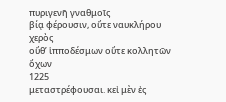πυριγενῆ γναθμοῖς
βίᾳ φέρουσιν, οὔτε ναυκλήρου χερὸς
οὔθ’ ἱπποδέσμων οὔτε κολλητῶν ὄχων
1225
μεταστρέφουσαι. κεἰ μὲν ἐς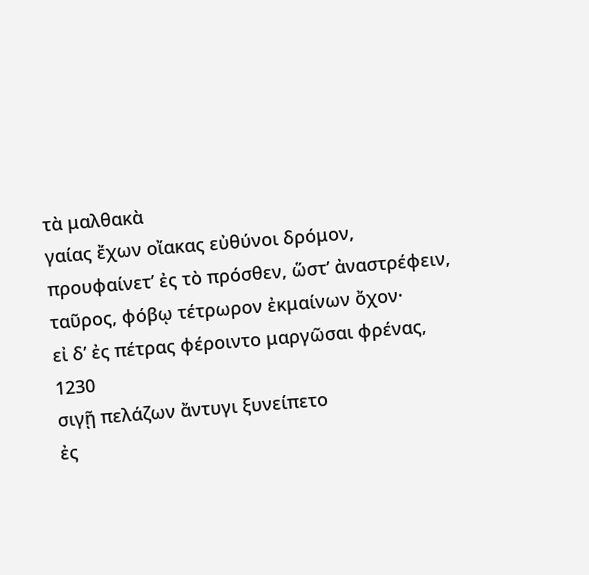τὰ μαλθακὰ
γαίας ἔχων οἴακας εὐθύνοι δρόμον,
προυφαίνετ’ ἐς τὸ πρόσθεν, ὥστ’ ἀναστρέφειν,
ταῦρος, φόβῳ τέτρωρον ἐκμαίνων ὄχον·
εἰ δ’ ἐς πέτρας φέροιντο μαργῶσαι φρένας,
1230
σιγῇ πελάζων ἄντυγι ξυνείπετο
ἐς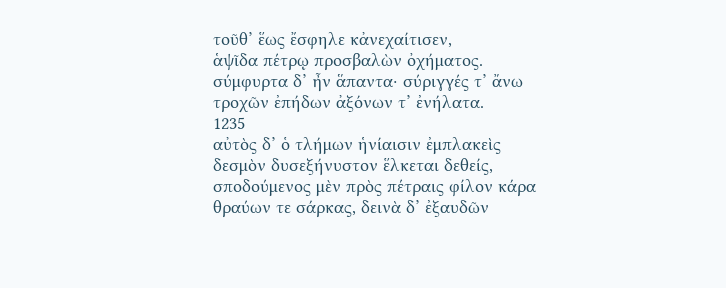τοῦθ’ ἕως ἔσφηλε κἀνεχαίτισεν,
ἁψῖδα πέτρῳ προσβαλὼν ὀχήματος.
σύμφυρτα δ’ ἦν ἅπαντα· σύριγγές τ’ ἄνω
τροχῶν ἐπήδων ἀξόνων τ’ ἐνήλατα.
1235
αὐτὸς δ’ ὁ τλήμων ἡνίαισιν ἐμπλακεὶς
δεσμὸν δυσεξήνυστον ἕλκεται δεθείς,
σποδούμενος μὲν πρὸς πέτραις φίλον κάρα
θραύων τε σάρκας, δεινὰ δ’ ἐξαυδῶν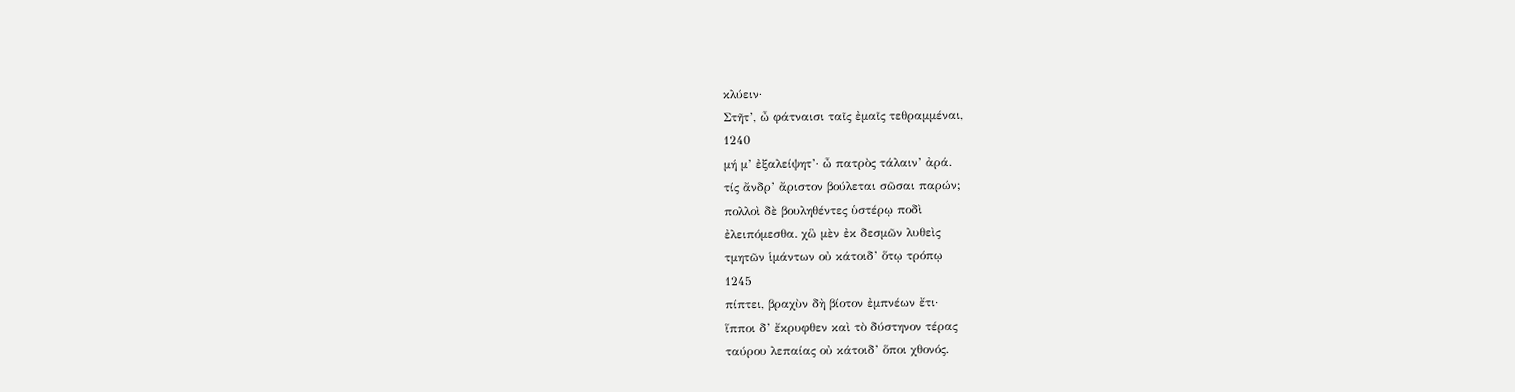κλύειν·
Στῆτ’, ὦ φάτναισι ταῖς ἐμαῖς τεθραμμέναι,
1240
μή μ’ ἐξαλείψητ’· ὦ πατρὸς τάλαιν’ ἀρά.
τίς ἄνδρ’ ἄριστον βούλεται σῶσαι παρών;
πολλοὶ δὲ βουληθέντες ὑστέρῳ ποδὶ
ἐλειπόμεσθα. χὣ μὲν ἐκ δεσμῶν λυθεὶς
τμητῶν ἱμάντων οὐ κάτοιδ’ ὅτῳ τρόπῳ
1245
πίπτει, βραχὺν δὴ βίοτον ἐμπνέων ἔτι·
ἵπποι δ’ ἔκρυφθεν καὶ τὸ δύστηνον τέρας
ταύρου λεπαίας οὐ κάτοιδ’ ὅποι χθονός.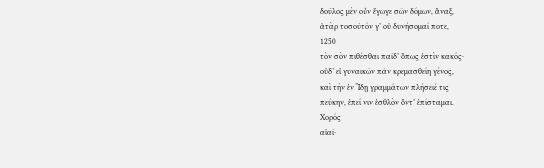δοῦλος μὲν οὖν ἔγωγε σῶν δόμων, ἄναξ,
ἀτὰρ τοσοῦτόν γ’ οὐ δυνήσομαί ποτε,
1250
τὸν σὸν πιθέσθαι παῖδ’ ὅπως ἐστὶν κακός·
οὐδ’ εἰ γυναικῶν πᾶν κρεμασθείη γένος,
καὶ τὴν ἐν Ἴδῃ γραμμάτων πλήσειέ τις
πεύκην, ἐπεί νιν ἐσθλὸν ὄντ’ ἐπίσταμαι.
Χορός
αἰαῖ·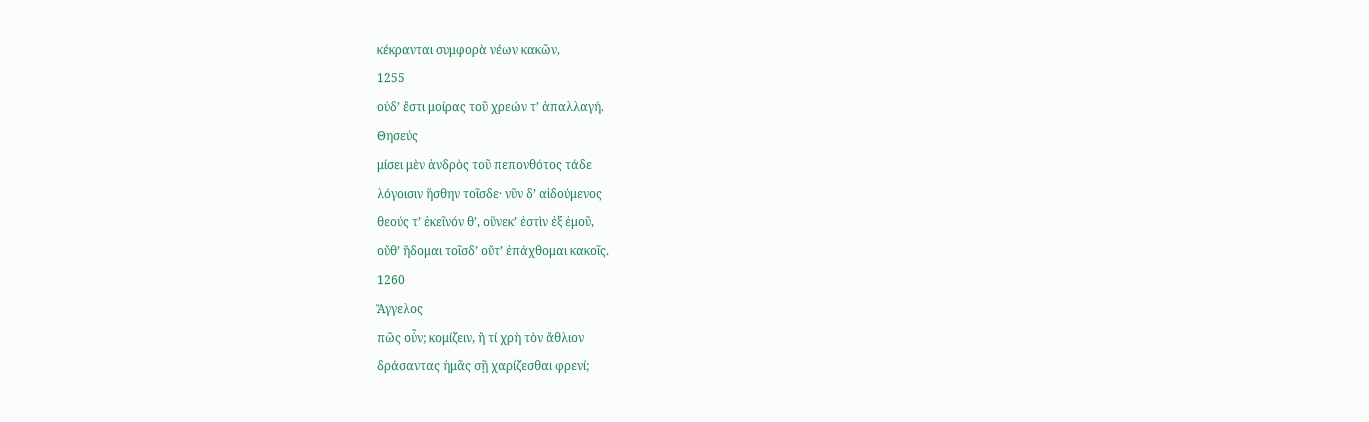κέκρανται συμφορὰ νέων κακῶν,
1255
οὐδ’ ἔστι μοίρας τοῦ χρεών τ’ ἀπαλλαγή.
Θησεύς
μίσει μὲν ἀνδρὸς τοῦ πεπονθότος τάδε
λόγοισιν ἥσθην τοῖσδε· νῦν δ’ αἰδούμενος
θεούς τ’ ἐκεῖνόν θ’, οὕνεκ’ ἐστὶν ἐξ ἐμοῦ,
οὔθ’ ἥδομαι τοῖσδ’ οὔτ’ ἐπάχθομαι κακοῖς.
1260
Ἄγγελος
πῶς οὖν; κομίζειν, ἢ τί χρὴ τὸν ἄθλιον
δράσαντας ἡμᾶς σῇ χαρίζεσθαι φρενί;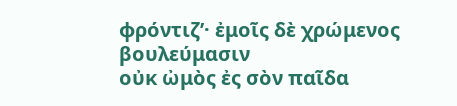φρόντιζ’· ἐμοῖς δὲ χρώμενος βουλεύμασιν
οὐκ ὠμὸς ἐς σὸν παῖδα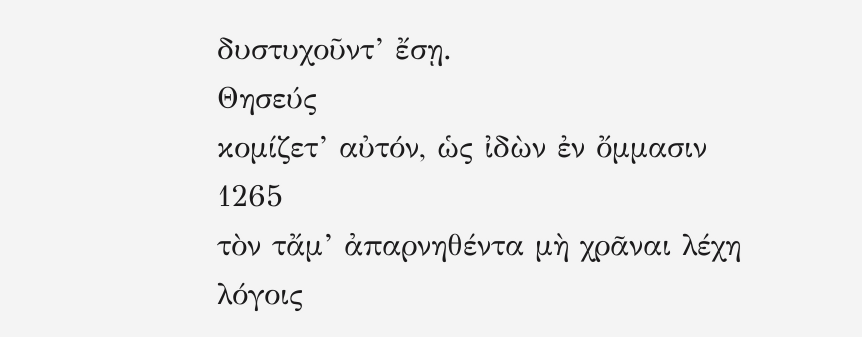δυστυχοῦντ’ ἔσῃ.
Θησεύς
κομίζετ’ αὐτόν, ὡς ἰδὼν ἐν ὄμμασιν
1265
τὸν τἄμ’ ἀπαρνηθέντα μὴ χρᾶναι λέχη
λόγοις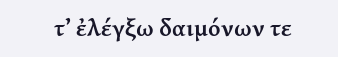τ’ ἐλέγξω δαιμόνων τε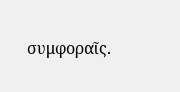συμφοραῖς.